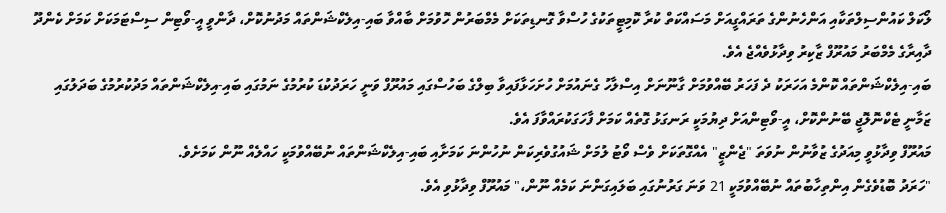ލޯކަލް ކައުންސިލްތަކާއި އަންހެނުންގެ ތަރައްގީއަށް މަސައްކަތް ކުރާ ކޮމިޓީތަކުގެ ހުސްވާ ގޮނޑިތަކަށް މެމްބަރުން ހޮވުމަށް ބާއްވާ ބައި-އިލެކްޝަންތައް މަދުނުކޮށް، ދާންވީ އީ-ވޯޓިން ސިސްޓަމަކަށް ކަމަށް ކެންދޫ ދާއިރާގެ މެމްބަރު މައުރޫފް ޒާކިރު ވިދާޅުވެއްޖެ އެވެ.
ބައި-އިލެކްޝަންތައް ކޮންމެ އަހަރަކު ދެ ފަހަރު ބޭއްވުމަށް ގާނޫނަށް އިސްލާހު ގެނައުމަށް ހުށަހަޅާފައިވާ ބިލްގެ ބަހުސްގައި މައުރޫފް ވަނީ ހަރަދުކުޑަ ކުރުމުގެ ނަމުގައި ބައި-އިލެކްޝަންތައް މަދުކުރުމުގެ ބަދަލުގައި ޒަމާނީ ޓެކްނޮލޮޖީ ބޭނުންކޮށް، އީ-ވޯޓިންއަށް ދިޔުމަކީ ރަނގަޅު ގޮތެއް ކަމަށް ފާހަގަކުރައްވާފަ އެވެ.
މައުރޫފް ވިދާޅުވީ މިއަދުގެ ޒުވާނުން ނުވަތަ "ޖެންޒީ" އެއްގޮތަކަށް ވެސް ވޯޓު ލުމަށް ޝައުގުވެރިކަން ނުހުންނަ ކަމަށާއި ބައި-އިލެކްޝަންތައް ނުބޭއްވުމަކީ ހައްލެއް ނޫން ކަމަށެވެ.
"ހަރަދު ބޮޑުވެގެން އިންތިހާބުތައް ނުބޭއްވުމަކީ 21 ވަނަ ގަރުނުގައި ބަލައިގަންނަ ކަމެއް ނޫން،" މައުރޫފް ވިދާޅުވި އެވެ.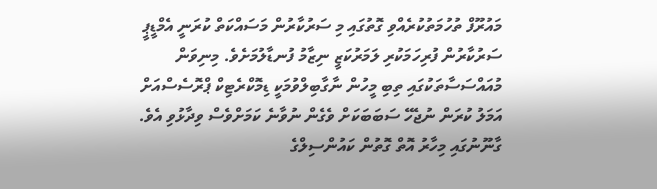މައުރޫފް ތުހުމަތުކުރެއްވި ގޮތުގައި މި ސަރުކާރުން މަސައްކަތް ކުރަނީ އެމްޑީޕީ ސަރުކާރުން ފުރިހަމަކުރި ލަމަރުކަޒީ ނިޒާމު ފުނޑާލުމަށެވެ. މިނިވަން މުއައްސަސާތަކުގައި ތިބި މީހުން ނާގާބިލްވުމަކީ ޑިމޮކްރެޓިކް ޕްރޮސެސްއަށް އަމަލު ކުރަން ނުޖެހޭ ސަބަބަކަށް ވެގެން ނުވާނެ ކަމަށްވެސް ވިދާޅުވި އެވެ.
ގާނޫނުގައި މިހާރު އޮތް ގޮތުން ކައުންސިލްގެ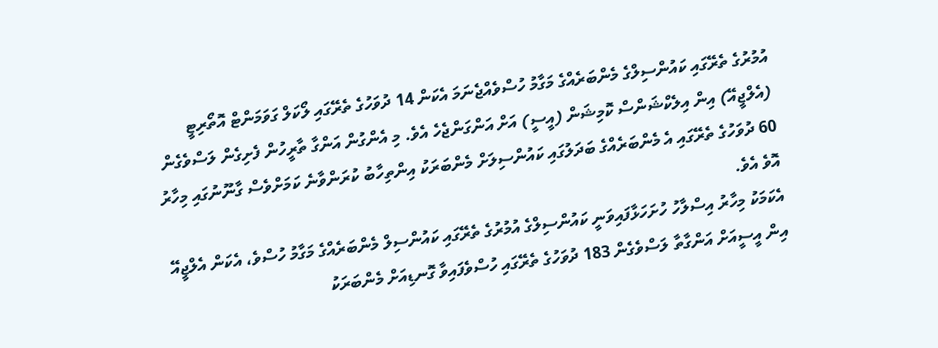އުމުރުގެ ތެރޭގައި ކައުންސިލްގެ މެންބަރެއްގެ މަގާމު ހުސްވެއްޖެނަމަ އެކަން 14 ދުވަހުގެ ތެރޭގައި ލޯކަލް ގަވަމަންޓް އޮތޯރިޓީ (އެލްޖީއޭ) އިން އިލެކްޝަންސް ކޮމިޝަން (އީސީ) އަށް އަންގަންޖެހެ އެވެ. މި އެންގުން އަންގާ ތާރީހުން ފެށިގެން ލަސްވެގެން 60 ދުވަހުގެ ތެރޭގައި އެ މެންބަރެއްގެ ބަދަލުގައި ކައުންސިލަށް މެންބަރަކު އިންތިހާބު ކުރަންވާނެ ކަމަށްވެސް ގާނޫނުގައި މިހާރު އޮވެ އެވެ.
އެކަމަކު މިހާރު އިސްލާހު ހުށަހަޅާފައިވަނީ ކައުންސިލްގެ އުމުރުގެ ތެރޭގައި ކައުންސިލް މެންބަރެއްގެ މަގާމު ހުސްވެ، އެކަން އެލްޖީއޭ އިން އީސީއަށް އަންގާތާ ލަސްވެގެން 183 ދުވަހުގެ ތެރޭގައި ހުސްވެފައިވާ ގޮނޑިއަށް މެންބަރަކު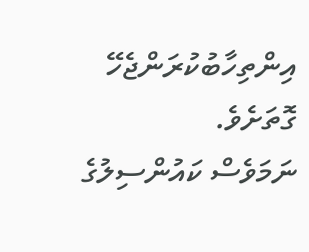އިންތިހާބުކުރަންޖެހޭ ގޮތަށެވެ.
ނަމަވެސް ކައުންސިލުގެ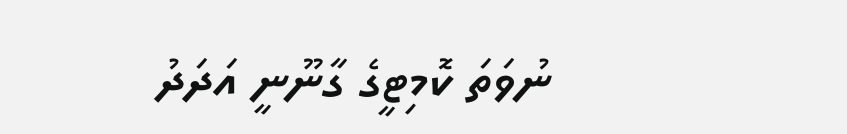ނުވަތަ ކޮމިޓީގެ ގާނޫނީ އަދަދު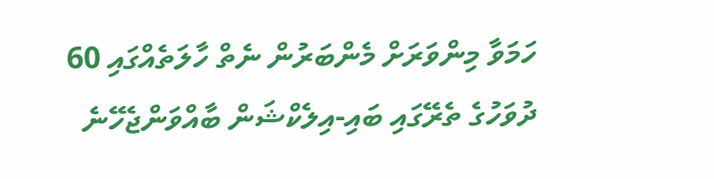ހަމަވާ މިންވަރަށް މެންބަރުން ނެތް ހާލަތެއްގައި 60 ދުވަހުގެ ތެރޭގައި ބައި-އިލެކްޝަން ބާއްވަންޖެހޭނެ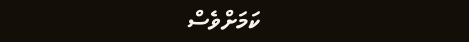ކަމަށްވެސް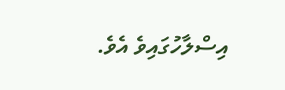އިސްލާހުގައިވެ އެވެ.